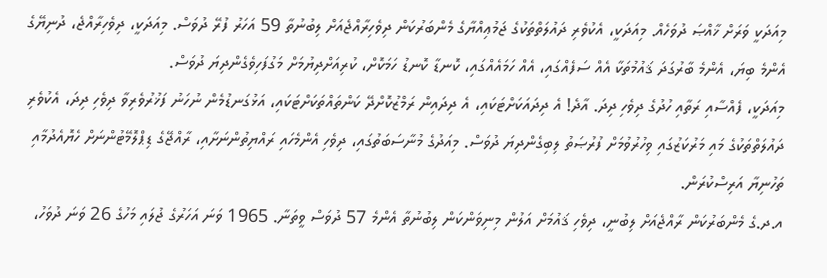މިއަދަކީ ވަރަށް ޚާއްޞަ ދުވަހެއް. މިއަދަކީ، އެކުވެރި ދައުލަތްތަކުގެ ޖަމުޢިއްޔާގެ މެންބަރުކަން ދިވެހިރާއްޖެއަށް ލިބުނުތާ 59 އަހަރު ފުރޭ ދުވަސް. މިއަދަކީ، ދިވެހިރާއްޖެ، ދުނިޔޭގެ އެންމެ ބިޔަ، އެންމެ ބާރުގަދަ ޤައުމުތަކާ އެއް ސަފެއްގައި، އެއް ހަމައެއްގައި، ކޮނޑާ ކޮނޑު ހަމަކޮށް، ކުރިއަށްދިޔުމަށް މަގުފަހިވެގެންދިޔަ ދުވަސް.
މިއަދަކީ، ފެއްސާއި ރަތާއި ހުދުގެ ދިވެހި ދިދަ. އާދެ! އެ ދިދައަކަށްޓަކައި، އެ ދިދައިން ރަމްޒުކޮށްދޭ ކަންތައްތަކަށްޓަކައި، އަޅުގަނޑުމެން ނުހަނު ފަޚުރުވެރިވާ ދިވެހި ދިދަ، އެކުވެރި ދައުލަތްތަކުގެ މައި މަރުކަޒުގައި ވިހުރުވުމަށް ފުރުޞަތު ލިބިގެންދިޔަ ދުވަސް. މިއަދުގެ މުނާސަބަތުގައި، ދިވެހި އެންމެހައި ރައްޔިތުންނަށާއި، ރާއްޖޭގެ ޑިޕްލޮމޭޓުންނަށް ހެޔޮއެދުމާއި ތަހުނިޔާ އަރިސްކުރަން.
އ.ދ.ގެ މެންބަރުކަން ރާއްޖެއަށް ލިބުނީ، ދިވެހި ޤައުމަށް އަލުން މިނިވަންކަން ލިބުނުތާ އެންމެ 57 ދުވަސް ވީތަނާ. 1965 ވަނަ އަހަރުގެ ޖުލައި މަހުގެ 26 ވަނަ ދުވަހު،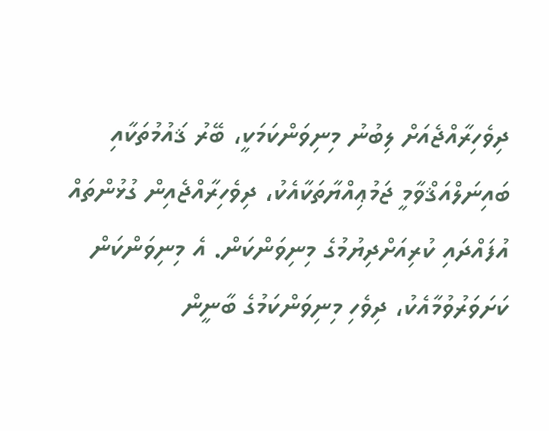ދިވެހިރާއްޖެއަށް ލިބުނު މިނިވަންކަމަކީ، ބޭރު ޤައުމުތަކާއި ބައިނަލްއަޤްވާމީ ޖަމުޢިއްޔާތަކާއެކު، ދިވެހިރާއްޖެއިން ގުޅުންތައް އުފައްދައި ކުރިއަށްދިޔުމުގެ މިނިވަންކަން. އެ މިނިވަންކަން ކަށަވަރުވުމާއެކު، ދިވެހި މިނިވަންކަމުގެ ބާނީން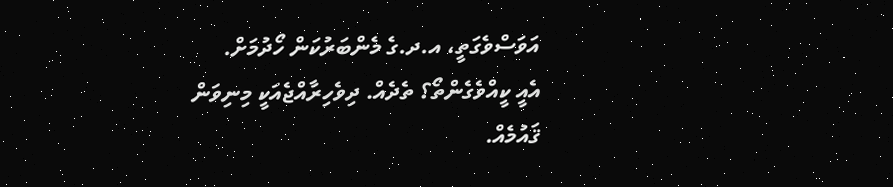އަވަސްވެގަތީ، އ.ދ.ގެ މެންބަރުކަން ހޯދުމަށް.
އެއީ ކީއްވެގެންތޯ؟ ތެދެއް. ދިވެހިރާއްޖެއަކީ މިނިވަން ޤައުމެއް.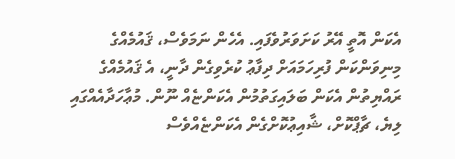އެކަން އޮތީ އޭރު ކަށަވަރުވެފައި. އެހެން ނަމަވެސް، ޤައުމެއްގެ މިނިވަންކަން ފުރިހަމައަށް ދިފާޢު ކުރެވިގެން ދާނީ، އެ ޤައުމެއްގެ ރައްޔިތުން އެކަން ބަލައިގަތުމުން އެކަންޏެއް ނޫން. މުޢާހަދާއެއްގައި ލިޔެ، ޗާޕްކޮށް، ޝާއިޢުކޮށްގެން އެކަންޏެއްވެސް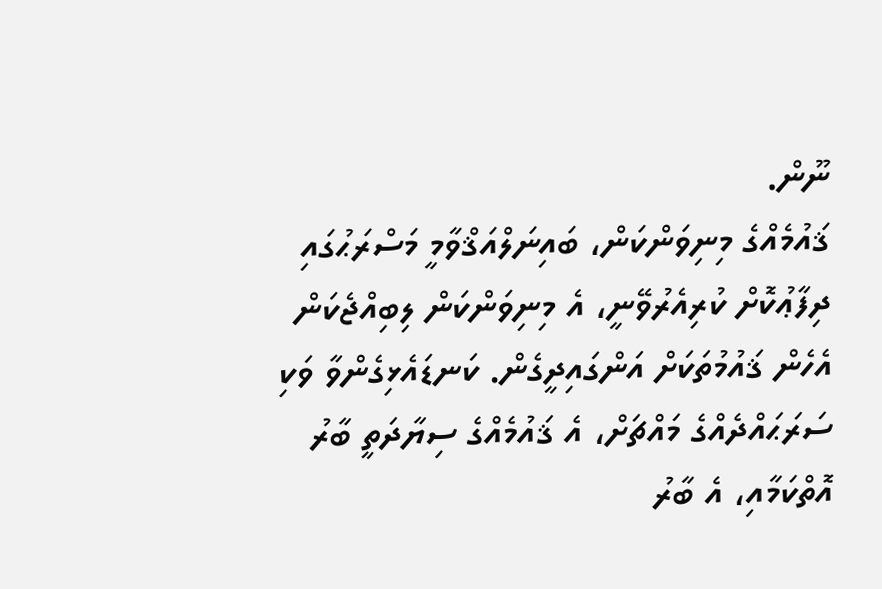ނޫން.
ޤައުމެއްގެ މިނިވަންކަން، ބައިނަލްއަޤްވާމީ މަސްރަޙުގައި ދިފާޢުކޮށް ކުރިއެރުވޭނީ، އެ މިނިވަންކަން ލިބިއްޖެކަން އެހެން ޤައުމުތަކަށް އަންގައިދީގެން. ކަނޑައެޅިގެންވާ ވަކި ސަރަޙައްދެއްގެ މައްޗަށް، އެ ޤައުމެއްގެ ސިޔާދަތީ ބާރު އޮތްކަމާއި، އެ ބާރު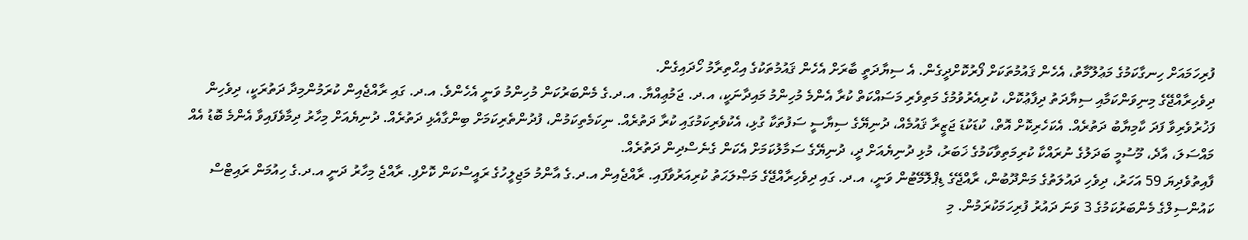ފުރިހަމައަށް ހިނގާކަމުގެ މަޢުލޫމާތު، އެހެން ޤައުމުތަކަށް ފޯރުކޮށްދީގެން. އެ ސިޔާދަތީ ބާރަށް އެހެން ޤައުމުތަކުގެ އިޙްތިރާމު ހޯދައިގެން.
ދިވެހިރާއްޖޭގެ މިނިވަންކަމާއި ސިޔާދަތު ދިފާޢުކޮށް، ކުރިއެރުވުމުގެ މަތިވެރި މަސައްކަތް ކުރާ އެންމެ މުހިންމު މައިދާނަކީ، އ.ދ. ޖަމުޢިއްޔާ. އ.ދ.ގެ މެންބަރުކަން މުހިންމު ވަނީ އެހެންވެ. އ.ދ. ގައި ރާއްޖެއިން ކުރަމުންމިދާ ދަތުރަކީ، ދިވެހިން ފަޚުރުވެރިވާ ފަދަ ކާމިޔާބު ދަތުރެއް. އެކަހެރިކޮށް އޮތް، ކުޑަކުޑަ ޖަޒީރާ ޤައުމެއް، ދުނިޔޭގެ ސިޔާސީ ސަފުތަކާ ގުޅި، އެކުވެރިކަމުގައި ކުރާ ދަތުރެއް. ނިކަމެތިކަމުން، ފުދުންތެރިކަމަށް ބިންގާއެޅި ދަތުރެއް. ދުނިޔެއަށް މިހާރު ދިމާވެފައިވާ އެންމެ ބޮޑު އެއް މައްސަލަ، އާދެ، މޫސުމީ ބަދަލުގެ ނުރައްކާ ކުރިމަތިވާކަމުގެ ޚަބަރު، މުޅި ދުނިޔެއަށް ދީ، ދުނިޔޭގެ ސަމާލުކަމަށް އެކަން ގެނެސްދިން ދަތުރެއް.
ފާއިތުވެދިޔަ 59 އަހަރު، ދިވެހި ދައުލަތުގެ މަންދޫބުން، ރާއްޖޭގެ ޑިޕްލޮމޭޓުން ވަނީ، އ.ދ. ގައި ދިވެހިރާއްޖޭގެ މަޞްލަޙަތު ކުރިއަރުވާފައި. ރާއްޖެއިން އ.ދ.ގެ އާންމު މަޖިލީހުގެ ރައީސްކަން ކޮށްފި. ރާއްޖެ މިހާރު ދަނީ އ.ދ.ގެ ހިއުމަން ރައިޓްސް ކައުންސިލްގެ މެންބަރުކަމުގެ 3 ވަނަ ދައުރު ފުރިހަމަކުރަމުން. މި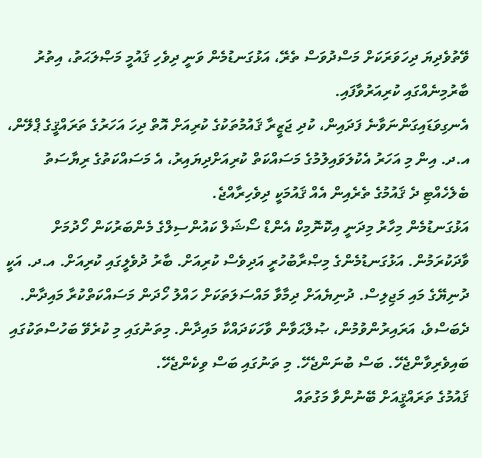ވޭތުވެދިޔަ ދިހަވަރަކަށް މަސްދުވަސް ތެރޭ، އަޅުގަނޑުމެން ވަނީ ދިވެހި ޤައުމީ މަޞްލަޙަތު، އިތުރު ބާރުމިނެއްގައި ކުރިއަރުވާފައި.
އެނގިވަޑައިގަންނަވާނެ ފަދައިން، ކުދި ޖަޒީރާ ޤައުމުތަކުގެ ކުރިއަށް އޮތް ދިހަ އަހަރުގެ ތަރައްޤީގެ ޕްލޭން، އ.ދ. އިން މި އަހަރު އެކުލަވައިލުމުގެ މަސައްކަތް ކުރިއަށްދިޔައިރު، އެ މަސައްކަތުގެ ރިޔާސަތު ބެލެހެއްޓި ދެ ޤައުމުގެ ތެރެއިން އެއް ޤައުމަކީ ދިވެހިރާއްޖެ.
އަޅުގަނޑުމެން މިހާރު މިދަނީ އިކޮނޮމިކް އެންޑް ސޯޝަލް ކައުންސިލްގެ މެންބަރުކަން ހޯދުމަށް ވާދަކުރަމުން. އަޅުގަނޑުމެންގެ މިޞްރާބުހުރީ އަދިވެސް ކުރިއަށް. ބާރު ދުވެލީގައި ކުރިއަށް. އ.ދ. އަކީ ދުނިޔޭގެ މައި މަޖިލިސް. ދުނިޔެއަށް ދިމާވާ މައްސަލަތަކަށް ހައްލު ހޯދަން މަސައްކަތްކުރާ މައިދާން. ދެބަސްވެ، އަރައިރުންވުމުން، ޞުލްޙަވާން ވާހަކަދައްކާ މައިދާން. މިތަނުގައި މި ކުރެވޭ ބަހުސްތަކުގައި ބައިވެރިވާންޖެހޭ. ބަސް ބުނަންޖެހޭ. މި ތަނުގައި ބަސް ވިކެންޖެހޭ.
ޤައުމުގެ ތަރައްޤީއަށް ބޭނުންވާ މަގުތައް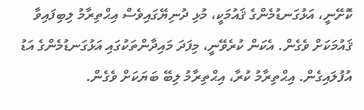ކޮށޭނީ، އަޅުގަނޑުމެންގެ ޤައުމަކީ، މުޅި ދުނިޔޭގައިވެސް އިޙްތިރާމު ލިބިފައިވާ ޤައުމަކަށް ވެގެން. އެކަން ކުރެވޭނީ، މިފަދަ މައިދާންތަކުގައި އަޅުގަނޑުމެންގެ އަޑު އުފުލައިގެން. އިޙްތިރާމު ކުރާ، އިޙްތިރާމު ލިބޭ ބަޔަކަށް ވެގެން.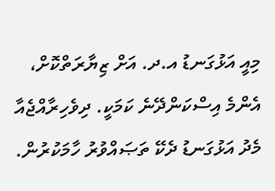މިއީ އަޅުގަނޑު އ.ދ. އަށް ޒިޔާރަތްކޮށް، އެންމެ އިސްކަންދޭނެ ކަމަކީ. ދިވެހިރާއްޖެއާ މެދު އަޅުގަނޑު ދެކޭ ތަޞައްވުރު ހާމަކުރުން.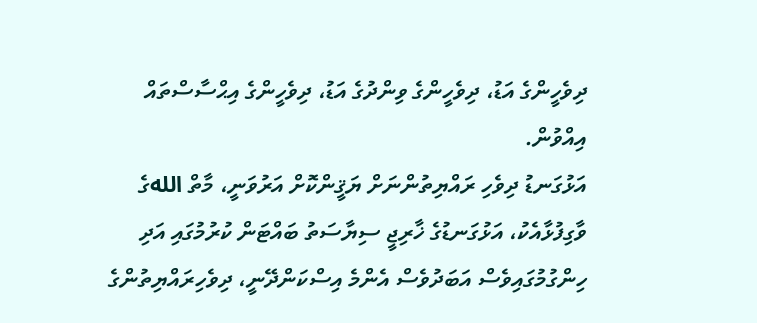ދިވެހީންގެ އަޑު، ދިވެހީންގެ ވިންދުގެ އަޑު، ދިވެހީންގެ އިޙްސާސްތައް އިއްވުން.
އަޅުގަނޑު ދިވެހި ރައްޔިތުންނަށް ޔަޤީންކޮށް އަރުވަނީ، މާތް اللهގެ ވާގިފުޅާއެކު، އަޅުގަނޑުގެ ޚާރިޖީ ސިޔާސަތު ބައްޓަން ކުރުމުގައި އަދި ހިންގުމުގައިވެސް އަބަދުވެސް އެންމެ އިސްކަންދޭނީ، ދިވެހިރައްޔިތުންގެ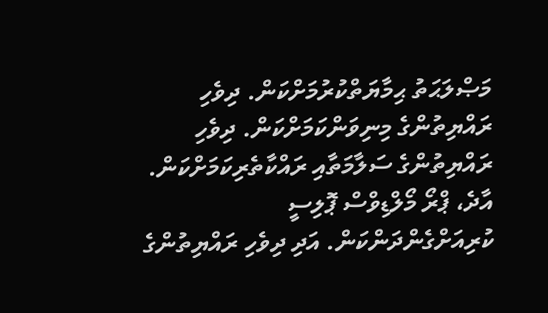މަޞްލަޙަތު ޙިމާޔަތްކުރުމަށްކަން. ދިވެހި ރައްޔިތުންގެ މިނިވަންކަމަށްކަން. ދިވެހި ރައްޔިތުންގެ ސަލާމަތާއި ރައްކާތެރިކަމަށްކަން. އާދެ، ޕްރޯ މޯލްޑިވްސް ޕޮލިސީ ކުރިއަށްގެންދަންކަން. އަދި ދިވެހި ރައްޔިތުންގެ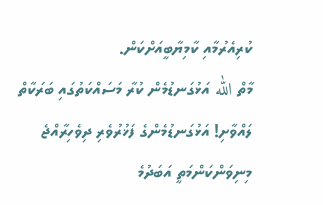ކުރިއެރުމާއި ކާމިޔާބީއަށްކަން.
މާތް الله އަޅުގަނޑުމެން ކުރާ މަސައްކަތުގައި ބަރަކާތް ލައްވާށި! އަޅުގަނޑުމެންގެ ފަޚުރުވެރި ދިވެހިރާއްޖެ މިނިވަންކަންމަތީ އަބަދުމެ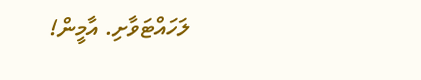ލަހައްޓަވާށި. އާމީން!